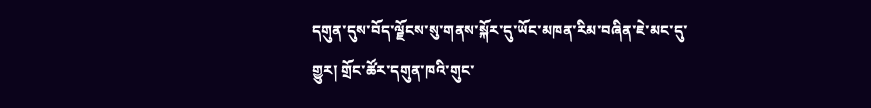དགུན་དུས་བོད་ལྗོངས་སུ་གནས་སྐོར་དུ་ཡོང་མཁན་རིམ་བཞིན་ཇེ་མང་དུ་གྱུར། གྲོང་ཚོར་དགུན་ཁའི་གུང་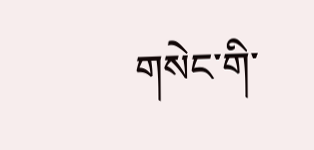གསེང་གི་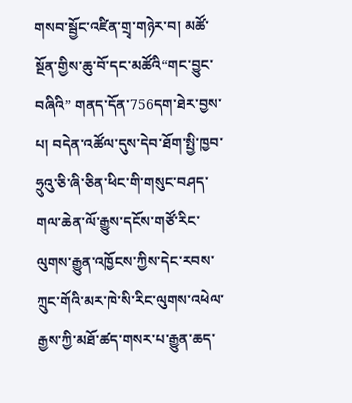གསབ་སྦྱོང་འཛིན་གྲྭ་གཉེར་བ། མཚོ་སྔོན་གྱིས་ཆུ་བོ་དང་མཚོའི“གང་བྱུང་བཞིའི” གནད་དོན་756དག་ཐེར་བྱས་པ། བདེན་འཚོལ་དུས་དེབ་ཐོག་སྤྱི་ཁྱབ་ཧྲུའུ་ཅི་ཞི་ཅིན་ཕིང་གི་གསུང་བཤད་གལ་ཆེན་ལོ་རྒྱུས་དངོས་གཙོ་རིང་ལུགས་རྒྱུན་འཁྱོངས་ཀྱིས་དེང་རབས་ཀྲུང་གོའི་མར་ཁེ་སི་རིང་ལུགས་འཕེལ་རྒྱས་ཀྱི་མཐོ་ཚད་གསར་པ་རྒྱུན་ཆད་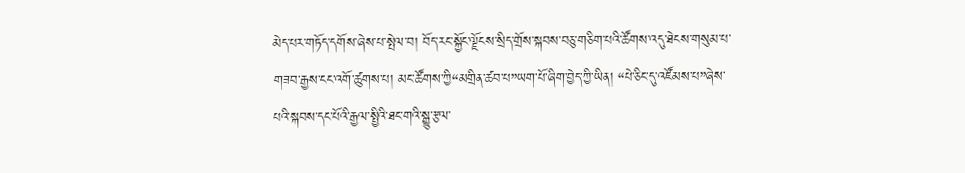མེད་པར་གཏོད་དགོས་ཞེས་པ་སྤེལ་བ། བོད་རང་སྐྱོང་ལྗོངས་སྲིད་གྲོས་སྐབས་བཅུ་གཅིག་པའི་ཚོགས་འདུ་ཐེངས་གསུམ་པ་གཟབ་རྒྱས་ངང་འགོ་ཚུགས་པ། མང་ཚོགས་ཀྱི“མགྲིན་ཚབ་པ”ཡག་པོ་ཞིག་བྱེད་ཀྱི་ཡིན། “པེ་ཅིང་དུ་འཛོམས་པ”ཞེས་པའི་སྐབས་དང་པོའི་རྒྱལ་སྤྱིའི་ཐང་གའི་སྒྱུ་རྩལ་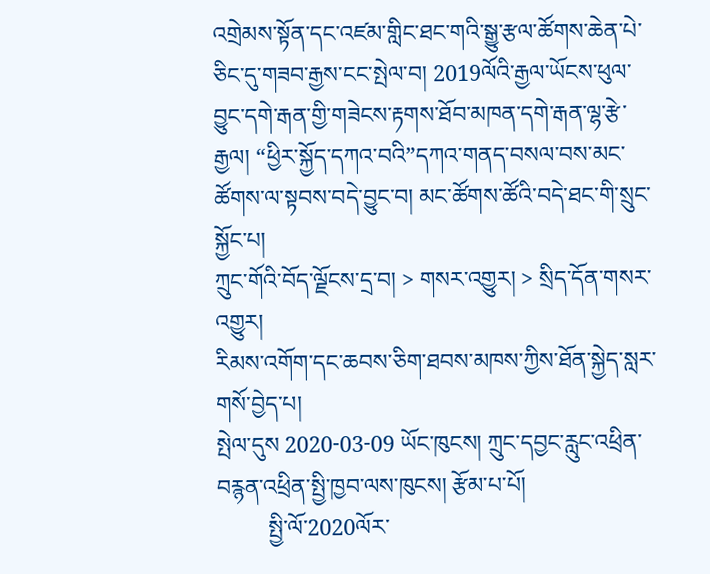འགྲེམས་སྟོན་དང་འཛམ་གླིང་ཐང་གའི་སྒྱུ་རྩལ་ཚོགས་ཆེན་པེ་ཅིང་དུ་གཟབ་རྒྱས་ངང་སྤེལ་བ། 2019ལོའི་རྒྱལ་ཡོངས་ཕུལ་བྱུང་དགེ་རྒན་གྱི་གཟེངས་རྟགས་ཐོབ་མཁན་དགེ་རྒན་ལྷ་རྩེ་རྒྱལ། “ཕྱིར་སྐྱོད་དཀའ་བའི”དཀའ་གནད་བསལ་བས་མང་ཚོགས་ལ་སྟབས་བདེ་བྱུང་བ། མང་ཚོགས་ཚོའི་བདེ་ཐང་གི་སྲུང་སྐྱོང་པ།
ཀྲུང་གོའི་བོད་ལྗོངས་དྲ་བ། > གསར་འགྱུར། > སྲིད་དོན་གསར་འགྱུར།
རིམས་འགོག་དང་ཆབས་ཅིག་ཐབས་མཁས་ཀྱིས་ཐོན་སྐྱེད་སླར་གསོ་བྱེད་པ།
སྤེལ་དུས 2020-03-09 ཡོང་ཁུངས། ཀྲུང་དབྱང་རླུང་འཕྲིན་བརྙན་འཕྲིན་སྤྱི་ཁྱབ་ལས་ཁུངས། རྩོམ་པ་པོ།
         སྤྱི་ལོ་2020ལོར་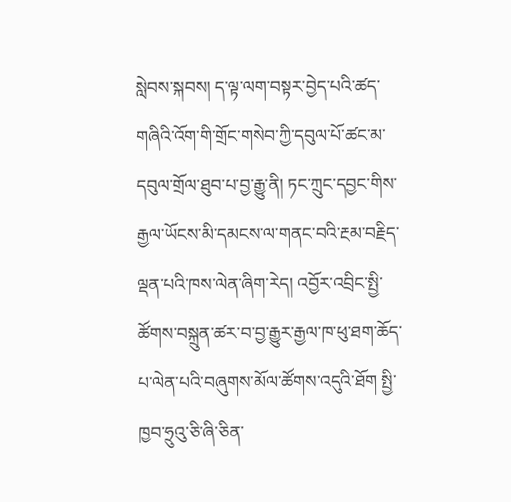སླེབས་སྐབས། ད་ལྟ་ལག་བསྟར་བྱེད་པའི་ཚད་གཞིའི་འོག་གི་གྲོང་གསེབ་ཀྱི་དབུལ་པོ་ཚང་མ་དབུལ་གྲོལ་ཐུབ་པ་བྱ་རྒྱུ་ནི། ཏང་ཀྲུང་དབྱང་གིས་རྒྱལ་ཡོངས་མི་དམངས་ལ་གནང་བའི་རྔམ་བརྗིད་ལྡན་པའི་ཁས་ལེན་ཞིག་རེད། འབྱོར་འབྲིང་སྤྱི་ཚོགས་བསྐྲུན་ཚར་བ་བྱ་རྒྱུར་རྒྱལ་ཁ་ཕུ་ཐག་ཆོད་པ་ལེན་པའི་བཞུགས་མོལ་ཚོགས་འདུའི་ཐོག སྤྱི་ཁྱབ་ཧྲུའུ་ཅི་ཞི་ཅིན་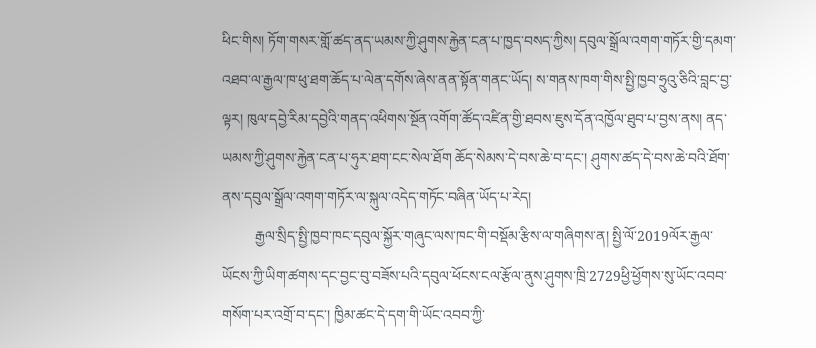ཕིང་གིས། ཏོག་གསར་གློ་ཚད་ནད་ཡམས་ཀྱི་ཤུགས་རྐྱེན་ངན་པ་ཁྱད་བསད་ཀྱིས། དབུལ་སྒྲོལ་འགག་གཏོར་གྱི་དམག་འཐབ་ལ་རྒྱལ་ཁ་ཕུ་ཐག་ཆོད་པ་ལེན་དགོས་ཞེས་ནན་སྟོན་གནང་ཡོད། ས་གནས་ཁག་གིས་སྤྱི་ཁྱབ་ཧྲུའུ་ཅིའི་བླང་བྱ་ལྟར། ཁུལ་དབྱེ་རིམ་དབྱེའི་གནད་འཕིགས་སྔོན་འགོག་ཚོད་འཛིན་གྱི་ཐབས་ཇུས་དོན་འཁྱོལ་ཐུབ་པ་བྱས་ནས། ནད་ཡམས་ཀྱི་ཤུགས་རྐྱེན་ངན་པ་ཧུར་ཐག་ངང་སེལ་ཐོག ཆོད་སེམས་དེ་བས་ཆེ་བ་དང་། ཤུགས་ཚད་དེ་བས་ཆེ་བའི་ཐོག་ནས་དབུལ་སྒྲོལ་འགག་གཏོར་ལ་སྐུལ་འདེད་གཏོང་བཞིན་ཡོད་པ་རེད།
         རྒྱལ་སྲིད་སྤྱི་ཁྱབ་ཁང་དབུལ་སྐྱོར་གཞུང་ལས་ཁང་གི་བསྡོམ་རྩིས་ལ་གཞིགས་ན། སྤྱི་ལོ་2019ལོར་རྒྱལ་ཡོངས་ཀྱི་ཡིག་ཚགས་དང་བྱང་བུ་བཟོས་པའི་དབུལ་ཕོངས་ངལ་རྩོལ་ནུས་ཤུགས་ཁྲི་2729ཕྱི་ཕྱོགས་སུ་ཡོང་འབབ་གསོག་པར་འགྲོ་བ་དང་། ཁྱིམ་ཚང་དེ་དག་གི་ཡོང་འབབ་ཀྱི་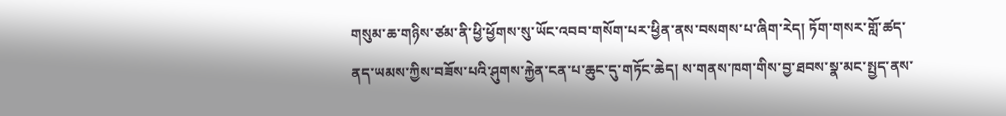གསུམ་ཆ་གཉིས་ཙམ་ནི་ཕྱི་ཕྱོགས་སུ་ཡོང་འབབ་གསོག་པར་ཕྱིན་ནས་བསགས་པ་ཞིག་རེད། ཏོག་གསར་གློ་ཚད་ནད་ཡམས་ཀྱིས་བཟོས་པའི་ཤུགས་རྐྱེན་ངན་པ་ཆུང་དུ་གཏོང་ཆེད། ས་གནས་ཁག་གིས་བྱ་ཐབས་སྣ་མང་སྤྱད་ནས་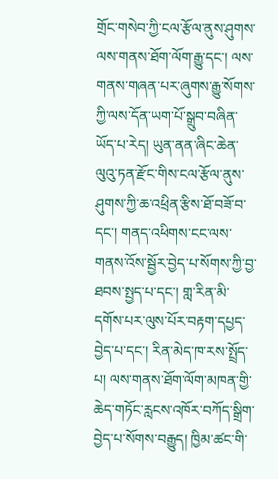གྲོང་གསེབ་ཀྱི་ངལ་རྩོལ་ནུས་ཤུགས་ལས་གནས་ཐོག་ལོག་རྒྱུ་དང་། ལས་གནས་གཞན་པར་ཞུགས་རྒྱུ་སོགས་ཀྱི་ལས་དོན་ཡག་པོ་སྒྲུབ་བཞིན་ཡོད་པ་རེད། ཡུན་ནན་ཞིང་ཆེན་ལུའུ་ཏན་རྫོང་གིས་ངལ་རྩོལ་ནུས་ཤུགས་ཀྱི་ཆ་འཕྲིན་རྩིས་ཐོ་བཟོ་བ་དང་། གནད་འཕིགས་ངང་ལས་གནས་འོས་སྦྱོར་བྱེད་པ་སོགས་ཀྱི་བྱ་ཐབས་སྤྱད་པ་དང་། གླ་རིན་མི་དགོས་པར་ལུས་པོར་བརྟག་དཔྱད་བྱེད་པ་དང་། རིན་མེད་ཁ་རས་སྤྲོད་པ། ལས་གནས་ཐོག་ལོག་མཁན་གྱི་ཆེད་གཏོང་རླངས་འཁོར་བཀོད་སྒྲིག་བྱེད་པ་སོགས་བརྒྱུད། ཁྱིམ་ཚང་གི་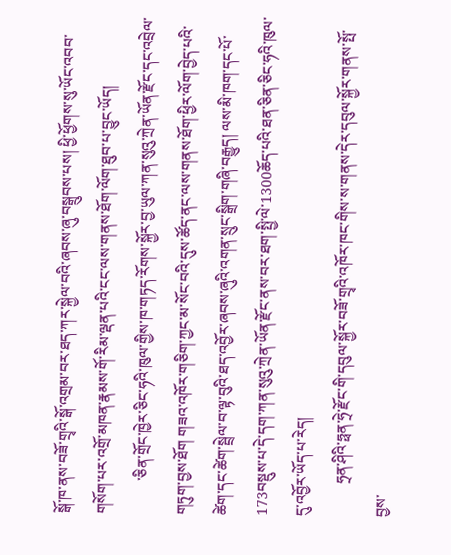སྒོ་ཁ་ནས་བཟོ་གྲྭའི་སྒོ་འགྲམ་བར་ཐད་ཀར་སྐྱེལ་བའི་ཞབས་ཞུ་བསྒྲུབས་པས། ཕྱི་ཕྱོགས་སུ་ཡོང་འབབ་གསོག་པར་འགྲོ་མཁན་རྣམས་གོ་རིམ་ལྡན་པའི་ངང་ལས་གནས་ཐོག་ལོག་ཐུབ་པ་བྱུང་ཡོད།
         ་ཅིན་གྲོང་ཁྱེར་ཅིང་ཧའི་ཁུལ་གྱིས་ཁ་གཏད་རོགས་སྐྱོར་བྱ་ཡུལ་ཀན་སུའུ་ཀྲེན་ཡོན་རྫོང་དང་འབྲེལ་གཏུག་བྱས་ཐོག གཟའ་འཁོར་གཅིག་ཀྱང་མ་སོང་བའི་དུས་ཚོད་ནང་ལས་གནས་ཐོག་ཕྱིར་ལོག་བྱེད་པའི་ཚེག་དང་ཚེག་སྦྲེལ་བ་ལྟ་བུའི་ཐད་འབྱོར་ཞབས་ཞུའི་འགན་སྲུང་སྒྲིག་གཞི་བརྒྱུད། ལས་མི་ཁག་དང་པོ་173བསྡུས་པ་དེ་དག་ཀན་སུའུ་ཀྲེན་ཡོན་རྫོང་ནས་བར་ཐག་སྤྱི་ལེ་1300ཆོད་པའི་ཐན་ཅིན་ཅིང་ཧའི་ཁུལ་དུ་འབྱོར་ཡོད་པ་རེད།
         ཧྲན་ཤིའི་ཧྥན་ཧྲེ་རྫོང་གི་དབུལ་སྐྱོར་བཟོ་གྲྭའི་འཁོར་ཁང་གིས་ས་གནས་དེར་དབུལ་སྐྱོར་གནས་སྤོ་བྱས་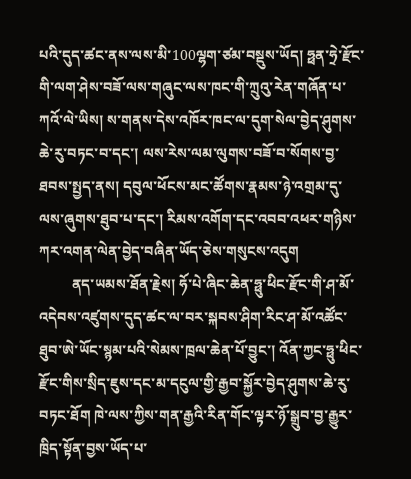པའི་དུད་ཚང་ནས་ལས་མི་100ལྷག་ཙམ་བསྡུས་ཡོད། ཧྥན་ཧྲེ་རྫོང་གི་ལག་ཤེས་བཟོ་ལས་གཞུང་ལས་ཁང་གི་ཀྲུའུ་རེན་གཞོན་པ་ཀའོ་ལེ་ཡིས། ས་གནས་དེས་འཁོར་ཁང་ལ་དུག་སེལ་བྱེད་ཤུགས་ཆེ་རུ་བཏང་བ་དང་། ལས་རེས་ལམ་ལུགས་བཟོ་བ་སོགས་བྱ་ཐབས་སྤྱད་ནས། དབུལ་ཕོངས་མང་ཚོགས་རྣམས་ཉེ་འགྲམ་དུ་ལས་ཞུགས་ཐུབ་པ་དང་། རིམས་འགོག་དང་འབབ་འཕར་གཉིས་ཀར་འགན་ལེན་བྱེད་བཞིན་ཡོད་ཅེས་གསུངས་འདུག
         ནད་ཡམས་ཐོན་རྗེས། ཧོ་པེ་ཞིང་ཆེན་ཧྥུ་ཕིང་རྫོང་གི་ཤ་མོ་འདེབས་འཛུགས་དུད་ཚང་ལ་བར་སྐབས་ཤིག་རིང་ཤ་མོ་འཚོང་ཐུབ་ཨེ་ཡོང་སྙམ་པའི་སེམས་ཁྲལ་ཆེན་པོ་བྱུང་། འོན་ཀྱང་ཧྥུ་ཕིང་རྫོང་གིས་སྲིད་ཇུས་དང་མ་དངུལ་གྱི་རྒྱབ་སྐྱོར་བྱེད་ཤུགས་ཆེ་རུ་བཏང་ཐོག ཁེ་ལས་ཀྱིས་གན་རྒྱའི་རིན་གོང་ལྟར་ཉོ་སྒྲུབ་བྱ་རྒྱུར་ཁྲིད་སྟོན་བྱས་ཡོད་པ་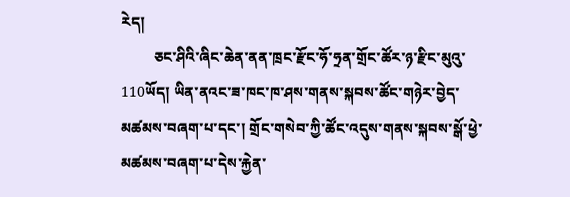རེད།
         ཅང་ཤིའི་ཞིང་ཆེན་ནན་ཁྲང་རྫོང་ཧོ་ཧྲན་གྲོང་ཚོར་ཉ་རྫིང་མུའུ་110ཡོད། ཡིན་ནའང་ཟ་ཁང་ཁ་ཤས་གནས་སྐབས་ཚོང་གཉེར་བྱེད་མཚམས་བཞག་པ་དང་། གྲོང་གསེབ་ཀྱི་ཚོང་འདུས་གནས་སྐབས་སྒོ་ཕྱེ་མཚམས་བཞག་པ་དེས་རྐྱེན་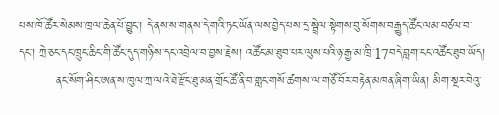པས་ཁོ་ཚོར་སེམས་ཁྲལ་ཆེན་པོ་བྱུང་། དེ་ནས་ས་གནས་དེ་གའི་ཏང་ཡོན་ལས་བྱེད་པས་དྲ་སྦྲེལ་སྟེགས་བུ་སོགས་བརྒྱུད་ཚོང་ལམ་བཙལ་བ་དང་། ཀྲེ་ཅང་དང་ཁྲུང་ཆིང་གི་ཚོང་དུད་གཉིས་དང་འབྲེལ་བ་བྱས་རྗེས། འཚོང་མ་ཐུབ་པར་ལུས་པའི་ཉ་རྒྱ་མ་ཁྲི་17བདེ་བླག་ངང་འཚོང་ཐུབ་ཡོད།
         ནང་སོག་ཤིང་ཨན་ས་ཁུལ་ཀྲ་ལའེ་ཐེ་རྫོང་ཐུ་མན་གྲོང་ཚོ་ནི་བ་གླང་གསོ་ཚགས་ལ་གཙོ་བོར་བརྟེན་མཁན་ཞིག་ཡིན། མིག་སྔར་བེའུ་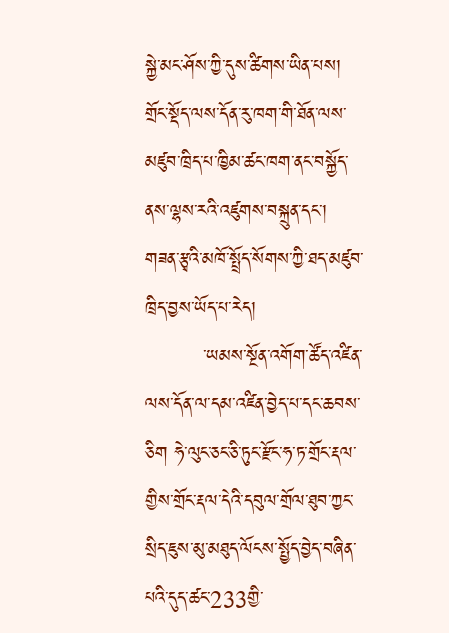སྐྱེ་མང་ཤོས་ཀྱི་དུས་ཚིགས་ཡིན་པས། གྲོང་སྡོད་ལས་དོན་རུ་ཁག་གི་ཐོན་ལས་མཛུབ་ཁྲིད་པ་ཁྱིམ་ཚང་ཁག་ནང་བསྐྱོད་ནས་ལྷས་རའི་འཛུགས་བསྐྲུན་དང་། གཟན་རྩྭའི་མཁོ་སྤྲོད་སོགས་ཀྱི་ཐད་མཛུབ་ཁྲིད་བྱས་ཡོད་པ་རེད།
         ་ཡམས་སྔོན་འགོག་ཚོད་འཛིན་ལས་དོན་ལ་དམ་འཛིན་བྱེད་པ་དང་ཆབས་ཅིག ཧེ་ལུང་ཅང་ཅི་ཏུང་རྫོང་ཧ་ཏ་གྲོང་རྡལ་གྱིས་གྲོང་རྡལ་དེའི་དབུལ་གྲོལ་ཐུབ་ཀྱང་སྲིད་ཇུས་མུ་མཐུད་ལོངས་སྤྱོད་བྱེད་བཞིན་པའི་དུད་ཚང་233གྱི་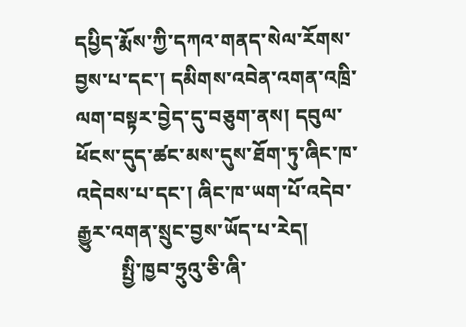དཔྱིད་རྨོས་ཀྱི་དཀའ་གནད་སེལ་རོགས་བྱས་པ་དང་། དམིགས་འབེན་འགན་འཁྲི་ལག་བསྟར་བྱེད་དུ་བཅུག་ནས། དབུལ་ཕོངས་དུད་ཚང་མས་དུས་ཐོག་ཏུ་ཞིང་ཁ་འདེབས་པ་དང་། ཞིང་ཁ་ཡག་པོ་འདེབ་རྒྱུར་འགན་སྲུང་བྱས་ཡོད་པ་རེད།
         སྤྱི་ཁྱབ་ཧྲུའུ་ཅི་ཞི་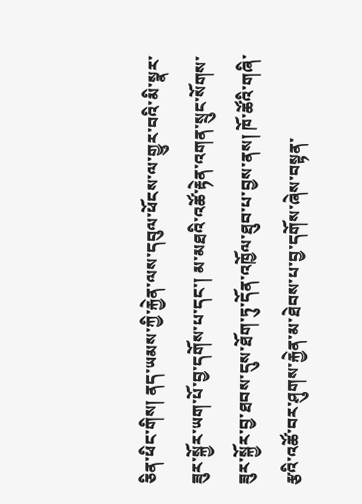ཅིན་ཕིང་གིས། ནད་ཡམས་ཀྱི་རྐྱེན་ལས་དབུལ་ཕོངས་ལ་གྱུར་བའི་མི་སྣར་ཟུར་སྐྱོར་ཡག་པོ་བྱ་དགོས་པ་དང་། མ་མཐའི་འཚོ་རྟེན་འགན་སྲུང་སོགས་ཟུར་སྐྱོར་བྱ་ཐབས་དུས་ཐོག་ཏུ་དོན་འཁྱོལ་ཐུབ་པ་བྱས་ནས། ཁོ་ཚོའི་གཞི་རྩའི་འཚོ་བར་ཤུགས་རྐྱེན་མ་ཐེབས་པ་བྱ་དགོས་ཞེས་བསྟན་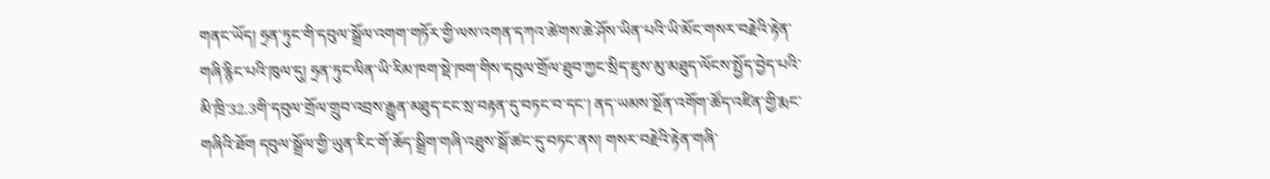གནང་ཡོད། ཧྲན་ཏུང་གི་དབུལ་སྒྲོལ་འགག་གཏོར་གྱི་ལས་འགན་དཀའ་ཚེགས་ཆེ་ཤོས་ཡིན་པའི་ཡི་མོང་གསར་བརྗེའི་རྟེན་གཞི་རྙིང་པའི་ཁུལ་དུ། ཧྲན་ཏུང་ལིན་ཡི་རིམ་ཁག་སྡེ་ཁག་གིས་དབུལ་གྲོལ་ཐུབ་ཀྱང་སྲིད་ཇུས་མུ་མཐུད་ལོངས་སྤྱོད་བྱེད་པའི་མི་ཁྲི་32.3གི་དབུལ་གྲོལ་གྲུབ་འབྲས་རྒྱུན་མཐུད་ངང་སྲ་བརྟན་དུ་བཏང་བ་དང་། ནད་ཡམས་སྔོན་འགོག་ཚོད་འཛིན་གྱི་རྨང་གཞིའི་ཐོག དབུལ་སྒྲོལ་གྱི་ཡུན་རིང་གོ་ཆོད་སྒྲིག་གཞི་འཐུས་སྒོ་ཚང་དུ་བཏང་ནས། གསར་བརྗེའི་རྟེན་གཞི་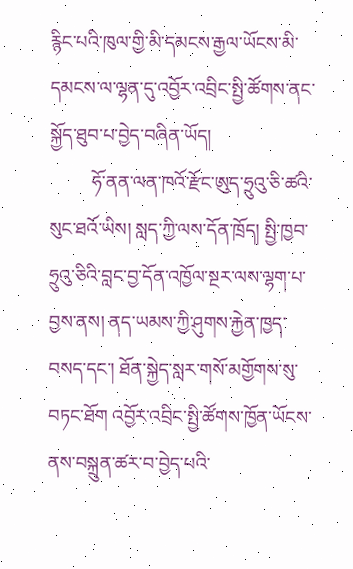རྙིང་པའི་ཁུལ་གྱི་མི་དམངས་རྒྱལ་ཡོངས་མི་དམངས་ལ་ལྷན་དུ་འབྱོར་འབྲིང་སྤྱི་ཚོགས་ནང་སྐྱོད་ཐུབ་པ་བྱེད་བཞིན་ཡོད།
         ཧོ་ནན་ལན་ཁའོ་རྫོང་ཨུད་ཧྲུའུ་ཅི་ཚའི་སུང་ཐའོ་ཡིས། སླད་ཀྱི་ལས་དོན་ཁྲོད། སྤྱི་ཁྱབ་ཧྲུའུ་ཅིའི་བླང་བྱ་དོན་འཁྱོལ་སྔར་ལས་ལྷག་པ་བྱས་ནས། ནད་ཡམས་ཀྱི་ཤུགས་རྐྱེན་ཁྱད་བསད་དང་། ཐོན་སྐྱེད་སླར་གསོ་མགྱོགས་སུ་བཏང་ཐོག འབྱོར་འབྲིང་སྤྱི་ཚོགས་ཁྱོན་ཡོངས་ནས་བསྐྲུན་ཚར་བ་བྱེད་པའི་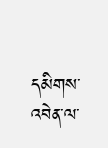དམིགས་འབེན་ལ་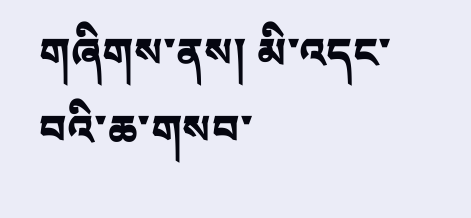གཞིགས་ནས། མི་འདང་བའི་ཆ་གསབ་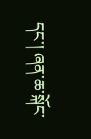དང་། ཞན་ཆ་སྐོང་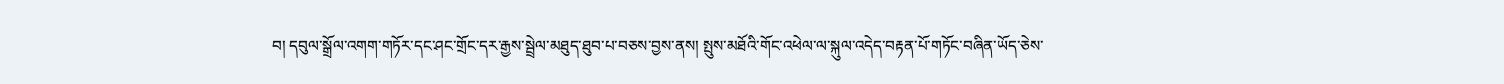བ། དབུལ་སྒྲོལ་འགག་གཏོར་དང་ཤང་གྲོང་དར་རྒྱས་སྦྲེལ་མཐུད་ཐུབ་པ་བཅས་བྱས་ནས། སྤུས་མཐོའི་གོང་འཕེལ་ལ་སྐུལ་འདེད་བརྟན་པོ་གཏོང་བཞིན་ཡོད་ཅེས་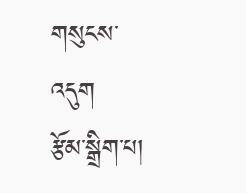གསུངས་འདུག
རྩོམ་སྒྲིག་པ།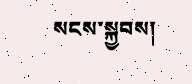སངས་སྐྱབས།